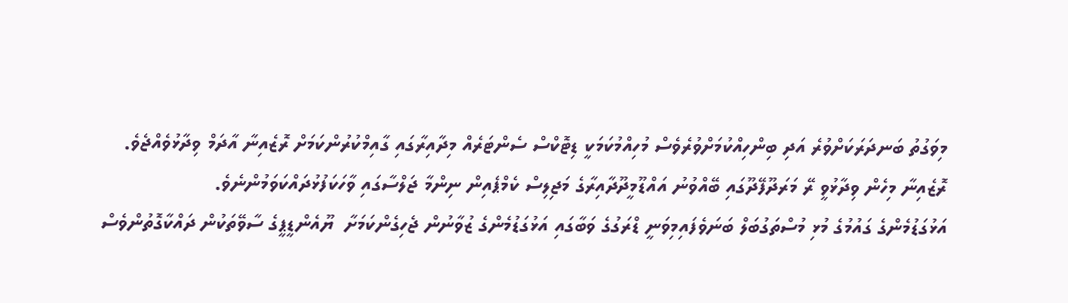މިވަގުތު ބަނދަރަކަށްވުރެ އަދި ބިންހިއްކުމަށްވުރެވެސް މުހިއްމުކަމަކީ ޑިޓޮކްސް ސެންޓަރެއް މިދާއިރާގައި ގާއިމްކުރުންކަމަށް ރޮޒެއިނާ އާދަމް ވިދާޅުވެއްޖެވެ.
ރޮޒެއިނާ މިހެން ވިދާޅުވީ ރޭ މަރަދޫފޭދޫގައި ބޭއްވުނު އައްޑޫމީދޫދާއިރާގެ މަޖިލިސް ކެމްޕެއިން ނިންމާ ޖަލްސާގައި ވާހަކަފުޅުދައްކަވަމުންނެވެ.
އަޅުގަޑުމެންގެ ގައުމުގެ މުޅި މުސްތަގުބަލް ބަނަވެފައިމިވަނީ ޑްރަގުގެ ވަބާގައި އަޅުގަޑުމެންގެ ޒުވާނުން ޖެހިގެންކަމަށާ  ޔޫއެންޑީޕީގެ ސާވޭތަކުން ދައްކާގޮތުންވެސް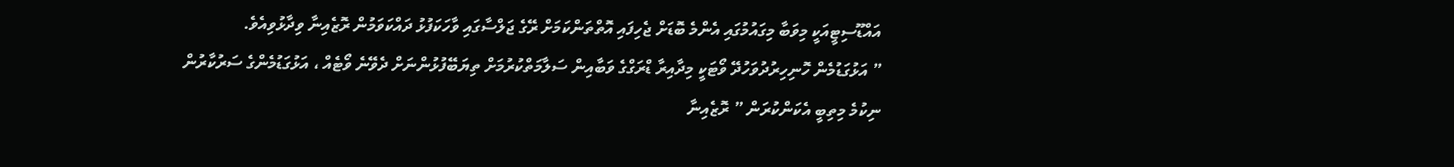އައްޑޫސިޓީއަކީ މިވަބާ މިގައުމުގައި އެންމެ ބޮޑަށް ޖެހިފައި އޮތްތަންކަމަށް ރޭގެ ޖަލްސާގައި ވާހަކަފުޅު ދައްކަވަމުން ރޮޒެއިނާ ވިދާޅުވިއެވެ.
” އަޅުގަޑުމެން ހޮނިހިރުދުވަހުދޭ ވޯޓަކީ މިދާއިރާ ޑްރަގްގެ ވަބާއިން ސަލާމަތްކުރުމަށް ތިޔަބޭފުޅުންނަށް ދެވޭނެ ވޯޓެއް ، އަޅުގަޑުމެންގެ ސަރުކާރުން ނިކުމެ މިތިބީ އެކަންކުރަން ” ރޮޒެއިނާ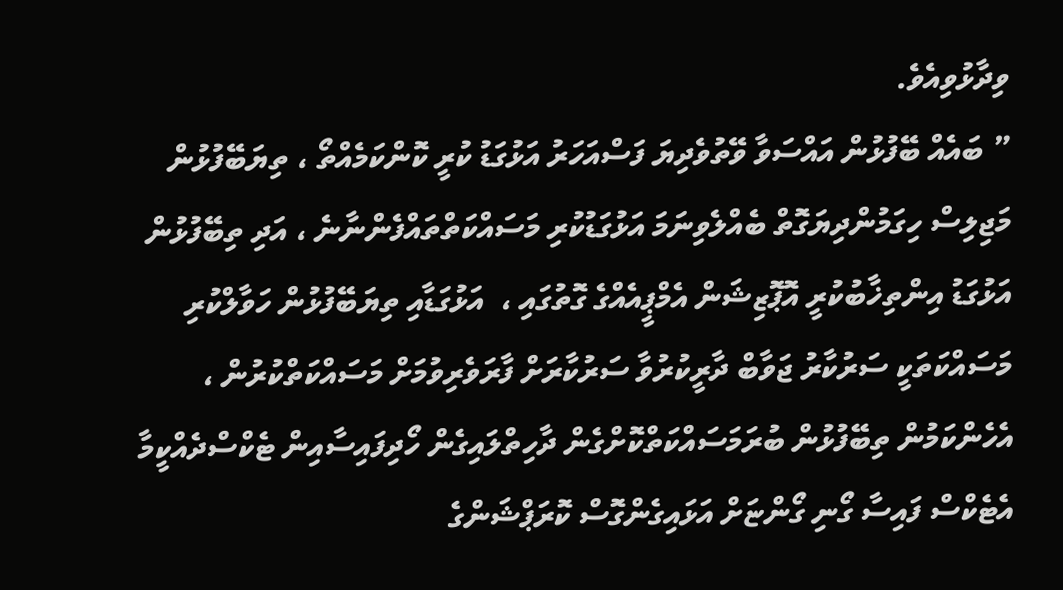ވިދާޅުވިއެވެ.
” ބައެއް ބޭފުޅުން އައްސަވާ ވޭތުވެދިޔަ ފަސްއަހަރު އަޅުގަޑު ކުރީ ކޮންކަމެއްތޯ ، ތިޔަބޭފުޅުން މަޖިލިސް ހިގަމުންދިޔަގޮތް ބެއްލެވިނަމަ އަޅުގަޑުކުރި މަސައްކަތްތައްފެންނާނެ ، އަދި ތިބޭފުޅުން އަޅުގަޑު އިންތިޚާބުކުރީ އޮޕޮޒިޝަން އެމްޕީއެއްގެ ގޮތުގައި ،  އަޅުގަޑާއި ތިޔަބޭފުޅުން ހަވާލްކުރި މަސައްކަތަކީ ސަރުކާރު ޖަވާބް ދާރީކުރުވާ ސަރުކާރަށް ފާރަވެރިވުމަށް މަސައްކަތްކުރުން ، އެހެންކަމުން ތިބޭފުޅުން ބުރަމަސައްކަތްކޮށްގެން ދާހިތްލައިގެން ހޯދިފައިސާއިން ޓެކްސްދެއްކީމާ އެޓެކްސް ފައިސާ ގޯނި ގޯންޏަށް އަޅައިގެންގޮސް ކޮރަޕްޝަންގެ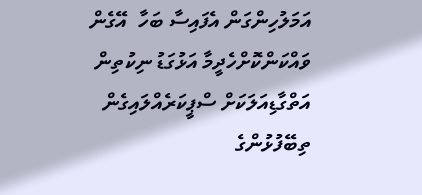އަމަލުހިންގަން އެފައިސާ ބަހާ  އޭގެން ވައްކަންކޮށްހެދީމާ އަޅުގަޑު ނިކުތިން އަތްގާޑިއަލަކަށް ސްޕީކަރެއްލައިގެން ތިބޭފުޅުންގެ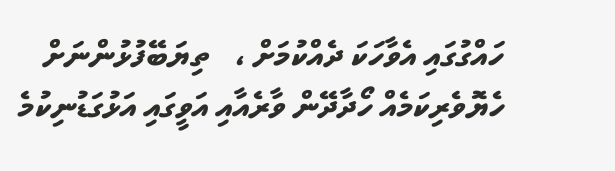ހައްގުގައި އެވާހަކަ ދެއްކުމަށް ،   ތިޔަބޭފުޅުންނަށް ހެޔޮވެރިކަމެއް ހޯދާދޭން ވާރެއާއި އަވީގައި އަޅުގަޑުނިކުމެ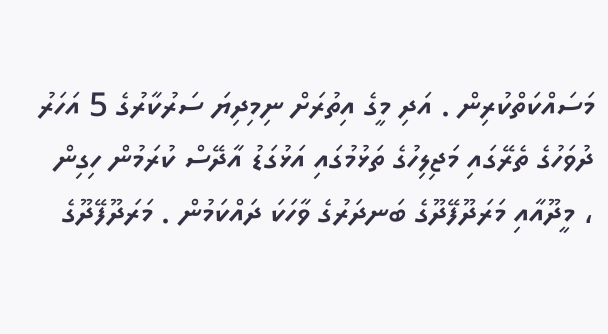މަސައްކަތްކުރިން . އަދި މީގެ އިތުރަށް ނިމިދިޔަ ސަރުކާރުގެ 5 އަހަރު ދުވަހުގެ ތެރޭގައި މަޖިލިހުގެ ތަޅުމުގައި އަޅުގަޑު އާދޭސް ކުރަމުން ހިގިން ، މީދޫއާއި މަރަދޫފޭދޫގެ ބަނދަރުގެ ވާހަކަ ދައްކަމުން . މަރަދޫފޭދޫގެ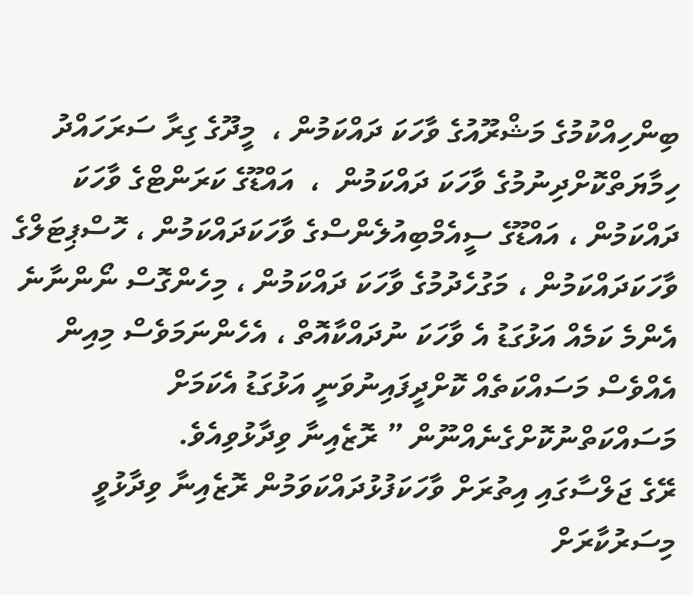ބިންހިއްކުމުގެ މަޝްރޫއުގެ ވާހަކަ ދައްކަމުން ،  މީދޫގެ ގިރާ ސަރަހައްދު ހިމާޔަތްކޮށްދިނުމުގެ ވާހަކަ ދައްކަމުން  ،  އައްޑޫގެ ކަރަންޓްގެ ވާހަކަ ދައްކަމުން ، އައްޑޫގެ ސީއެމްބިއުލެންސްގެ ވާހަކަދައްކަމުން ، ހޮސްޕިޓަލްގެ ވާހަކަދައްކަމުން ، މަގުހެދުމުގެ ވާހަކަ ދައްކަމުން ، މިހެންގޮސް ނޯންނާނެ އެންމެ ކަމެއް އަޅުގަޑު އެ ވާހަކަ ނުދައްކާއޮތް ، އެހެންނަމަވެސް މިއިން އެއްވެސް މަސައްކަތެއް ކޮށްދީފައިނުވަނީ އަޅުގަޑު އެކަމަށް މަސައްކަތްނުކޮށްގެނެއްނޫން ” ރޮޒެއިނާ ވިދާޅުވިއެވެ.
ރޭގެ ޖަލްސާގައި އިތުރަށް ވާހަކަފުޅުދައްކަވަމުން ރޮޒެއިނާ ވިދާޅުވީ މިސަރުކާރަށް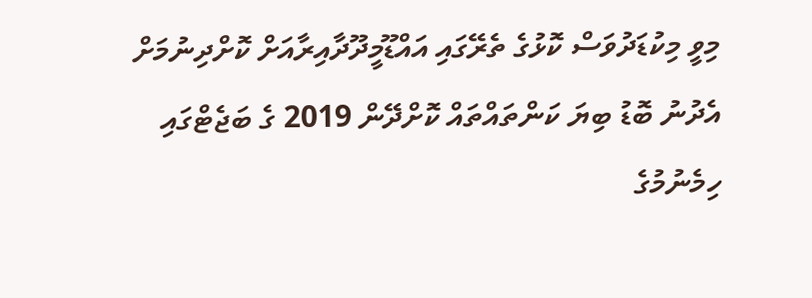މިވީ މިކުޑަދުވަސް ކޮޅުގެ ތެރޭގައި އައްޑޫމީދޫދާއިރާއަށް ކޮށްދިނުމަށް  އެދުނު ބޮޑު ބިޔަ ކަންތައްތައް ކޮށްދޭން 2019 ގެ ބަޖެޓްގައި ހިމެނުމުގެ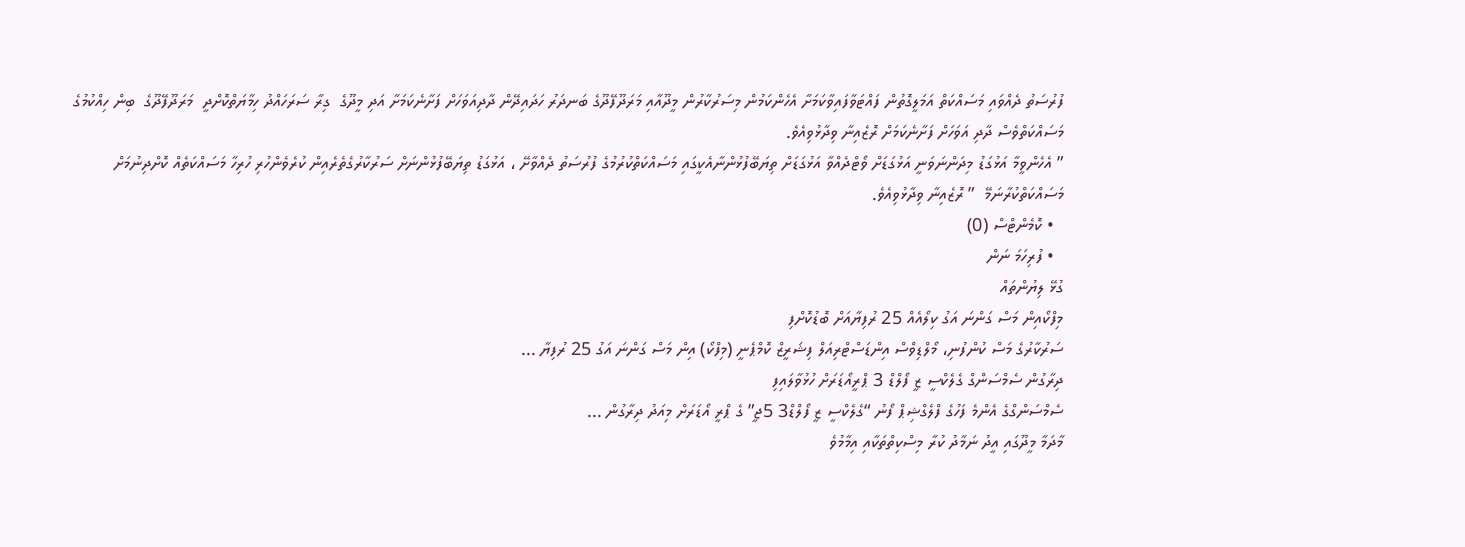ފުރުސަތު ދެއްވައި މަސައްކަތް އަމަލީގޮތުން ފައްޓަވާފައިވާކަމަށާ އެހެންކަމުން މިސަރުކާރުން މީދޫއާއި މަރަދޫފޭދޫގެ ބަނދަރު ހަދައިދޭން ދާދިއަވަހަށް ފަށާނެކަމަށާ އަދި މީދޫގެ  ގިރާ ސަރަހައްދު ހިމާޔަތްކޮށްދީ  މަރަދޫފޭދޫގެ  ބިން ހިއްކުމުގެ މަސައްކަތްވެސް ދާދި އަވަހަށް ފަށާނެކަމަށް ރޮޒެއިނާ ވިދާޅުވިއެވެ.
” އެހެންވީމާ އަޅުގަޑު މިދަންނަވަނީ އަޅުގަޑަށް ވޯޓްދެއްވާ އަޅުގަޑަށް ތިޔަބޭފުޅުންނާއެކީގައި މަސައްކަތްކުރުމުގެ ފުރުސަތު ދެއްވާށޭ ، އަޅުގަޑު ތިޔަބޭފުޅުންނަށް ސަރުކާރުގެތެރެއިން ކުރެވެންހުރި ހުރިހާ މަސައްކަތެއް ކޮށްދިނުމަށް މަސައްކަތްކުރާނަމޭ  ” ރޮޒެއިނާ ވިދާޅުވިއެވެ.
  • ކޮމެންޓްސް (0)
  • ފުރިހަމަ ނަން
ގުޅޭ ލިޔުންތައް
މިފްކޯއިން މަސް ގަންނަ އަގު ކިލޯއެއް 25 ރުފިޔާއަށް ބޮޑުކޮށްފި
ސަރުކާރުގެ މަސް ކުންފުނި، މޯލްޑިވްސް އިންޑަސްޓްރިއަލް ފިޝަރީޒް ކޮމްޕެނީ (މިފްކޯ) އިން މަސް ގަންނަ އަގު 25 ރުފިޔާ ...
ދިރާގުން ސެމްސަންގް ގެލެކްސީ ޒީ ފޯލްޑް 3 ޕްރީއޯޑަރަށް ހުޅުވާލައިފި
ސެމްސަންގްގެ އެންމެ ފަހުގެ ފްލެގްޝިޕް ފޯނު “ގެލެކްސީ ޒީ ފޯލްޑް3 5ޖީ” ގެ ޕްރީ އޯޑަރަށް މިއަދު ދިރާގުން ...
މާދަމާ މީދޫގައި އީދު ނަމާދު ކުރާ މިސްކިތްތަކާއި އިމާމުވެ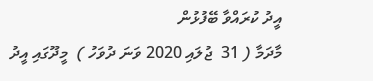އީދު ކުރައްވާ ބޭފުޅުން
މާދަމާ ( 31  ޖުލައި 2020 ވަނަ ދުވަހު )  މީދޫގައި އީދު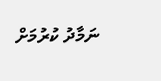ނަމާދު ކުރުމަށް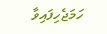ހަމަޖެހިފައިވާ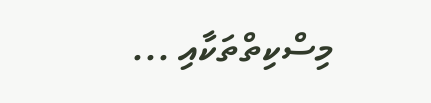މިސްކިތްތަކާއި ...